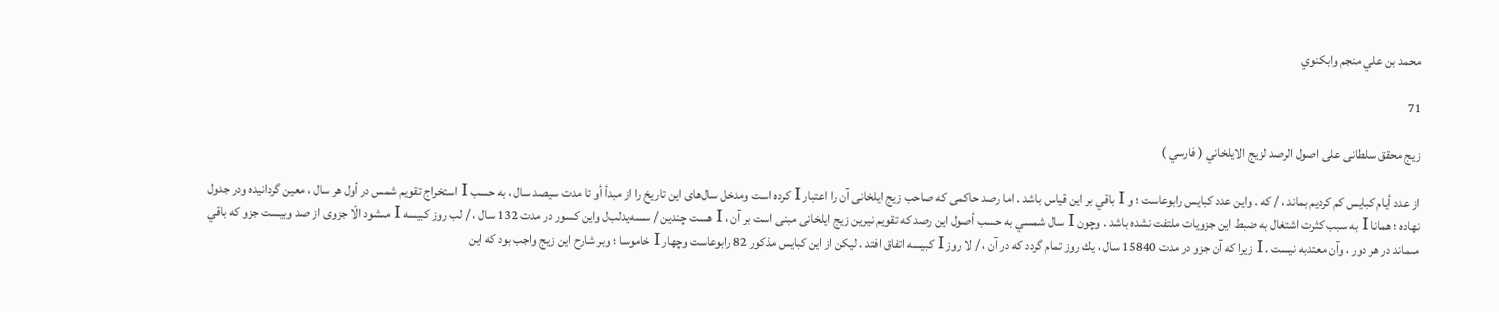محمد بن علي منجم وابكنوي

71

زيج محقق سلطانى على اصول الرصد لزيج الايلخاني ( فارسي )

از عدد أيام كبايس كم كرديم بماند ، / كه . واين عدد كبايس رابوعاست ؛ و I باقي بر اين قياس باشد . اما رصد حاكمى كه صاحب زيج ايلخانى آن را اعتبار I كرده است ومدخل سال‌هاى اين تاريخ را از مبدأ أو تا مدت سيصد سال ، به حسب I استخراج تقويم شمس در أول هر سال ، معين گردانيده ودر جدول نهاده ؛ همانا I به سبب كثرت اشتغال به ضبط اين جزويات ملتفت نشده باشد . وچون I سال شمسي به حسب أصول اين رصد كه تقويم نيرين زيج ايلخانى مبنى است بر آن ، I هست چندين / سسه‌يدلب‌ل واين كسور در مدت 132 سال ، / لب روز كبيسه I مىشود الّا جزوى از صد وبيست جزو كه باقي مىماند در هر دور ، وآن معتدبه نيست . I زيرا كه آن جزو در مدت 15840 سال ، يك روز تمام گردد كه در آن ، / لا روز I كبيسه اتفاق افتد . ليكن از اين كبايس مذكور 82 رابوعاست وچهار I خاموسا ؛ وبر شارح اين زيج واجب بود كه اين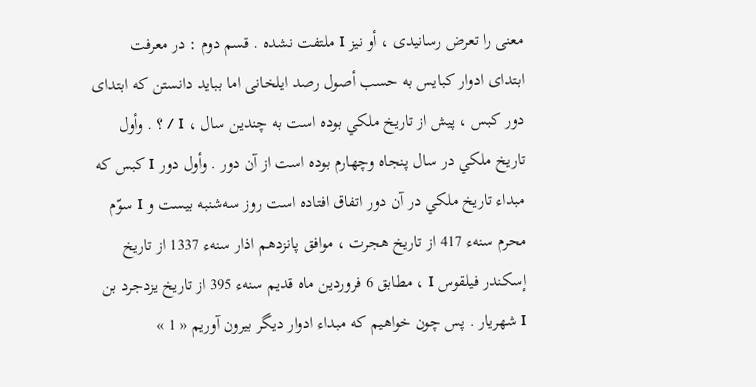معنى را تعرض رسانيدى ، أو نيز I ملتفت نشده . قسم دوم : در معرفت ابتداى ادوار كبايس به حسب أصول رصد ايلخانى اما ببايد دانستن كه ابتداى دور كبس ، پيش از تاريخ ملكي بوده است به چندين سال ، I / ؟ . وأول تاريخ ملكي در سال پنجاه وچهارم بوده است از آن دور . وأول دور I كبس كه مبداء تاريخ ملكي در آن دور اتفاق افتاده است روز سه‌شنبه بيست و I سوّم محرم سنهء 417 از تاريخ هجرت ، موافق پانزدهم اذار سنهء 1337 از تاريخ إسكندر فيلقوس I ، مطابق 6 فروردين ماه قديم سنهء 395 از تاريخ يزدجرد بن I شهريار . پس چون خواهيم كه مبداء ادوار ديگر بيرون آوريم « 1 »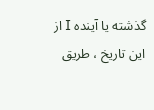گذشته يا آينده I از اين تاريخ ، طريق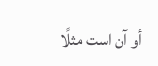أو آن است مثلًا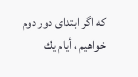كه اگر ابتداى دور دوم خواهيم ، أيام يك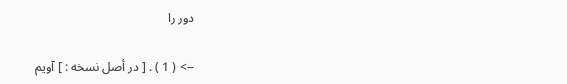دور را

--> ( 1 ) . [ در أصل نسخه : ] آويم